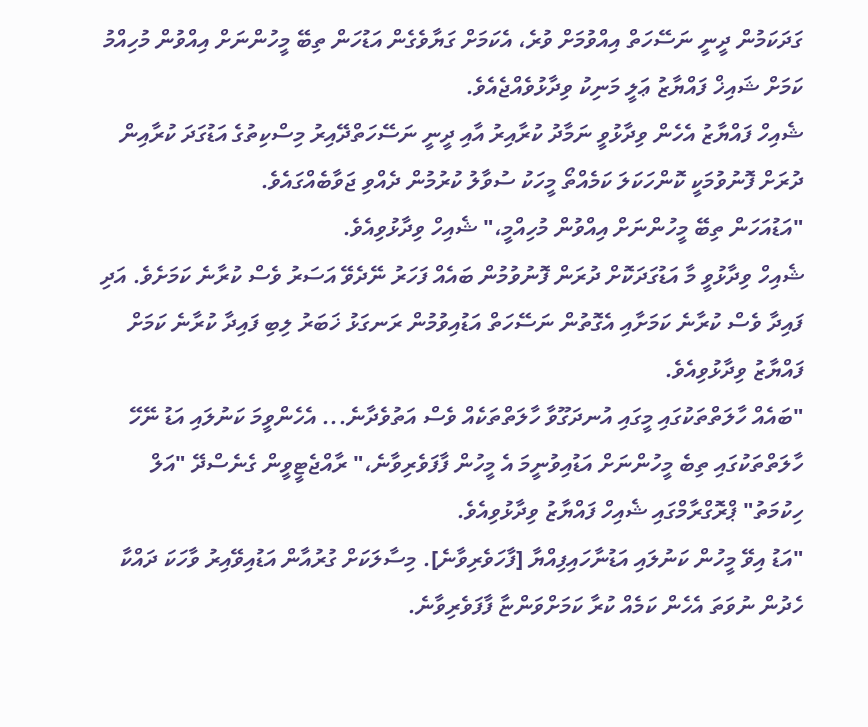ގަދަކަމުން ދީނީ ނަސޭހަތް އިއްވުމަށް ވުރެ، އެކަމަށް ގަޔާވެގެން އަޑުހަން ތިބޭ މީހުންނަށް އިއްވުން މުހިއްމު ކަމަށް ޝައިޚް ފައްޔާޒު ޢަލީ މަނިކު ވިދާޅުވެއްޖެއެވެ.
ޝެއިހް ފައްޔާޒު އެހެން ވިދާޅުވީ ނަމާދު ކުރާއިރު އާއި ދީނީ ނަސޭހަތްދޭއިރު މިސްކިތުގެ އަޑުގަދަ ކުރާއިން ދުރަށް ފޮނުވުމަކީ ކޮންހަކަލަ ކަމެއްތޯ މީހަކު ސުވާލު ކުރުމުން ދެއްވި ޖަވާބެއްގައެވެ.
"އަޑުއަހަން ތިބޭ މީހުންނަށް އިއްވުން މުހިއްމީ،" ޝެއިހް ވިދާޅުވިއެވެ.
ޝެއިހް ވިދާޅުވީ މާ އަޑުގަދަކޮށް ދުރަން ފޮނުވުމުން ބައެއް ފަހަރު ނޭދެވޭ އަސަރު ވެސް ކުރާނެ ކަމަށެވެ. އަދި ފައިދާ ވެސް ކުރާނެ ކަމަށާއި އެގޮތުން ނަސޭހަތް އަޑުއިވުމުން ރަނގަޅު ޚަބަރު ލިބި ފައިދާ ކުރާނެ ކަމަށް ފައްޔާޒު ވިދާޅުވިއެވެ.
"ބައެއް ހާލަތްތަކުގައި މީގައި އުނދަގޫވާ ހާލަތްތަކެއް ވެސް އަތުވެދާނެ... އެހެންވީމަ ކަނުލައި އަޑު ނޭހޭ ހާލަތްތަކުގައި ތިބެ މީހުންނަށް އަޑުއިވުނީމަ އެ މީހުން ފާފަވެރިވާނެ،" ރާއްޖެޓީވީން ގެނެސްދޭ "އަލް ހިކުމަތު" ޕްރޮގްރާމްގައި ޝެއިހް ފައްޔާޒު ވިދާޅުވިއެވެ.
"އަޑު އިވޭ މީހުން ކަނުލައި އަޑުނާހައިފިއްޔާ [ފާހަވެރިވާނެ]. މިސާލަކަށް ގުރުއާން އަޑުއިވޭއިރު ވާހަކަ ދައްކާ ހެދުން ނުވަތަ އެހެން ކަމެއް ކުރާ ކަމަށްވަންޏާ ފާފަވެރިވާނެ.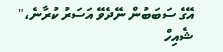އޭގެ ސަބަބުން ނޭދެވޭ އަސަރު ކުރާނެ،"
ޝެއިހް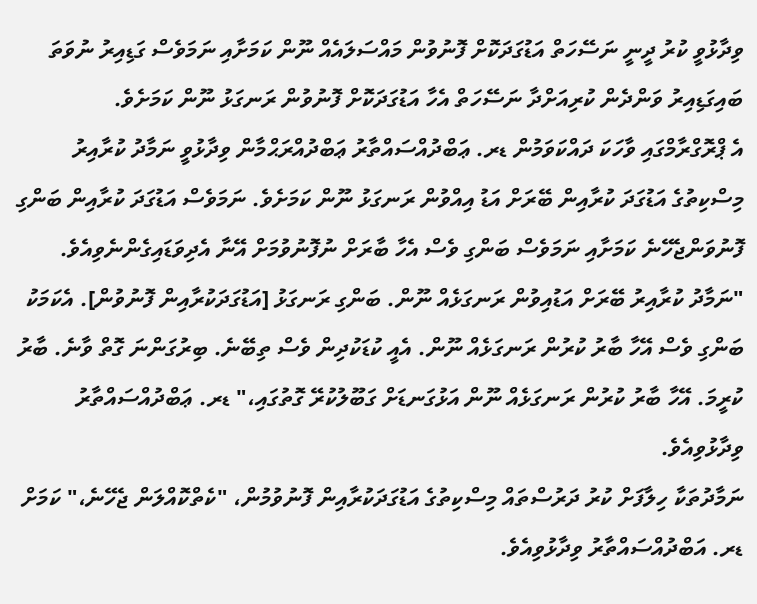ވިދާޅުވީ ކުރު ދީނީ ނަސޭހަތް އަޑުގަދަކޮށް ފޮނުވުން މައްސަލައެއް ނޫން ކަމަށާއި ނަމަވެސް ގަޑިއިރު ނުވަތަ ބައިގަޑިއިރު ވަންދެން ކުރިއަށްދާ ނަސޭހަތް އެހާ އަޑުގަދަކޮށް ފޮނުވުން ރަނގަޅު ނޫން ކަމަށެވެ.
އެ ޕްރޮގްރާމްގައި ވާހަކަ ދައްކަވަމުން ޑރ. ޢަބްދުއްސައްތާރު ޢަބްދުއްރަޙްމާން ވިދާޅުވީ ނަމާދު ކުރާއިރު މިސްކިތުގެ އަޑުގަދަ ކުރާއިން ބޭރަށް އަޑު އިއްވުން ރަނގަޅު ނޫން ކަމަށެވެ. ނަމަވެސް އަޑުގަދަ ކުރާއިން ބަންގި ފޮނުވަންޖެހޭނެ ކަމަށާއި ނަމަވެސް ބަންގި ވެސް އެހާ ބާރަށް ނުފޮނުވުމަށް އޭނާ އެދިވަޑައިގެންނެވިއެވެ.
"ނަމާދު ކުރާއިރު ބޭރަށް އަޑުއިވުން ރަނގަޅެއް ނޫން. ބަންގި ރަނގަޅު [އަޑުގަދަކުރާއިން ފޮނުވުން]. އެކަމަކު ބަންގި ވެސް އޭހާ ބާރު ކުރުން ރަނގަޅެއް ނޫން. އެއީ ކުޑަކުދިން ވެސް ތިބޭނެ. ބިރުގަންނަ ގޮތް ވާނެ. ބާރު ކުރީމަ. އޭހާ ބާރު ކުރުން ރަނގަޅެއް ނޫން އަޅުގަނޑަށް ގަބޫލުކުރޭ ގޮތުގައި،" ޑރ. ޢަބްދުއްސައްތާރު ވިދާޅުވިއެވެ.
ނަމާދުތަކާ ހިލާފަށް ކުރު ދަރުސްތައް މިސްކިތުގެ އަޑުގަދަކުރާއިން ފޮނުވުމުން، "ކެތްކޮއްލަން ޖެހޭނެ،" ކަމަށް ޑރ. އަބްދުއްސައްތާރު ވިދާޅުވިއެވެ.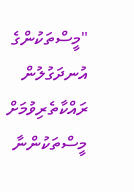"މީސްތަކުންގެ އުނދަގުލުން ރައްކާތެރިވުމަށް މީސްތަކުންނާ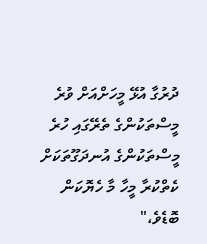ދުރުގާ އުޅޭ މީހަށްއަށް ވުރެ މީސްތަކުންގެ ތެރޭގައި ހުރެ މީސްތަކުންގެ އުނދަގޫތަކަށް ކެތްކުރާ މީހާ މާ ހެޔޮކަން ބޮޑެވެ،"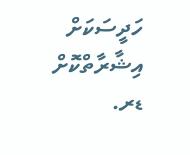ހަދީސަކަށް އިޝާރާތްކޮށް ޑރ.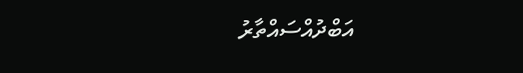އަބްދުއްސައްތާރު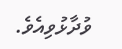ވުދާޅުވިއެވެ.